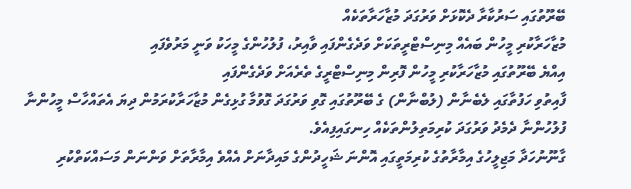ބޭރޫތުގައި ސަރުކާރާ ދެކޮޅަށް ވަރުގަދަ މުޒާހަރާތަކެއް
މުޒާހަރާކުރި މީހުން ބައެއް މިނިސްޓްރީތަކަށް ވަދެގެންފައި ވާއިރު، ފުލުހުންގެ މީހަކު ވަނީ މަރުވެފައި
އިއްޔެ ބޭރޫތުގައި މުޒާހަރާކުރި މީހުން ފޮރިން މިނިސްޓްރީގެ ތެރެއަށް ވަދެގެންފައި
ފާއިތުވި ހަފުތާގައި ލެބެނާން (ލުބްނާން) ގެ ބޭރޫތުގައި ގޮވި ވަރުގަދަ ގޮވުމާ ގުޅިގެން މުޒާހަރާކުރަމުން ދިޔަ އެތައްހާސް މީހުންނާ ފުލުހުންނާ ދެމެދު ވަރުގަދަ ކުރިމަތިލުންތަކެއް ހިނގައިފިއެވެ.
ގާނޫނުހަދާ މަޖިލީހުގެ އިމާރާތުގެ ކުރިމަތީގައި އޮންނަ ޝަހީދުންގެ މައިދާނަށް އެއްވެ އިމާރާތަށް ވަންނަން މަސައްކަތްކުރި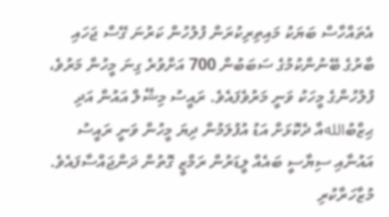އެތައްހާސް ބަޔަކު މައިތިރިކުރަން ފުލުހުން ކަރުނަ ގޭސް ޖަހައި ބާރުގެ ބޭނުންކުމުގެ ސަބަބުން 700 އަށްވުރެ ގިނަ މީހުން މަރުވެ، ފުލުހުންގެ މީހަކު ވަނީ މަރުވެފައެވެ. ރައީސު މިޝޭލް އައުން އަދި ޙިޒްބުاللهއާ ދެކޮޅަށް އަޑު އުފުލަމުން ދިޔަ މީހުން ވަނީ ރައީސު އައުނާއި ސިޔާސީ ބައެއް ލީޑަރުން ރަމްޒީ ގޮތުން ދަންޖައްސާފައެވެ.
މުޒާހަރާކުރި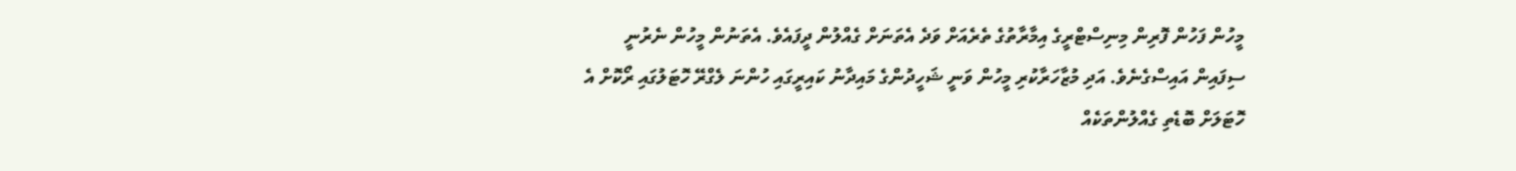މީހުން ފަހުން ފޮރިން މިނިސްޓްރީގެ އިމާރާތުގެ ތެރެއަށް ވަދެ އެތަނަށް ގެއްލުން ދީފައެވެ. އެތަނުން މީހުން ނެރުނީ ސިފައިން އައިސްގެނެވެ. އަދި މުޒާހަރާކުރި މީހުން ވަނީ ޝަހީދުންގެ މައިދާނު ކައިރީގައި ހުންނަ ލެގްރޭ ހޮޓަލުގައި ރޯކޮށް އެ ހޮޓަލަށް ބޮޑެތި ގެއްލުންތަކެއް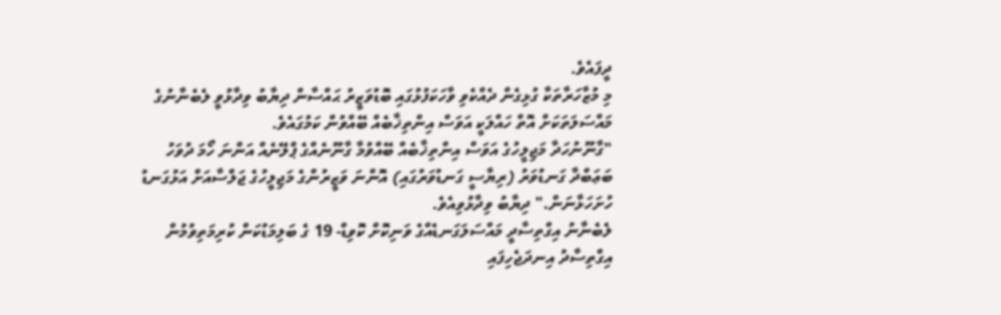ދީފައެވެ.
މި މުޒާހަރާތަކާ ގުޅިގެން ދެއްކެވި ވާހަކަފުޅުގައި ބޮޑުވަޒީރު ޙައްސާން ދިޔާބު ވިދާޅުވީ ލެބެނާނުގެ މައްސަލަތަކަށް އޮތް ހައްލަކީ އަވަސް އިންތިޚާބެއް ބޭއްވުން ކަމުގައެވެ.
"ގާނޫނުހަދާ މަޖިލީހުގެ އަވަސް އިންތިޚާބެއް ބޭއްވުމާ ގާނޫނެއްގެ ޕްލޭނެއް އަންނަ ހޯމަ ދުވަހު ބަޢަބްދާ ގަނޑުވަރު (ރިޔާސީ ގަނޑުވަރުގައި) އޮންނަ ވަޒީރުންގެ މަޖިލީހުގެ ޖަލްސާއަށް އަޅުގަނޑު ހުށަހަޅާނަން." ދިޔާބު ވިދާޅުވިއެވެ.
ލެބެނާނު އިގްތިސާދީ މައްސަލަގަނޑެއްގެ ވަނިކޮށް ކޮވިޑް- 19 ގެ ބަލިމަޑުކަން ކުރިމަތިވުމުން އިގްތިސާދު އިނދަޖެހިފައި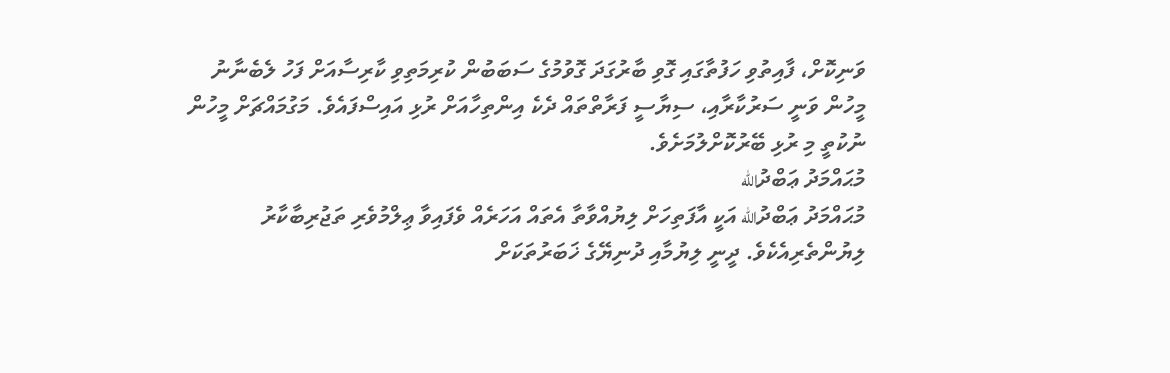ވަނިކޮށް، ފާއިތުވި ހަފުތާގައި ގޮވި ބާރުގަދަ ގޮވުމުގެ ސަބަބުން ކުރިމަތިވި ކާރިސާއަށް ފަހު ލެބެނާނު މީހުން ވަނީ ސަރުކާރާއި، ސިޔާސީ ފަރާތްތައް ދެކެ އިންތިހާއަށް ރުޅި އައިސްފައެވެ. މަގުމައްޗަށް މީހުން ނުކުތީ މި ރުޅި ބޭރުކޮށްލުމަށެވެ.
މުޙައްމަދު ޢަބްދުالله
މުޙައްމަދު ޢަބްދުالله އަކީ އާފަތިހަށް ލިޔުއްވާތާ އެތައް އަހަރެއް ވެފައިވާ ޢިލްމުވެރި ތަޖުރިބާކާރު ލިޔުންތެރިއެކެވެ. ދީނީ ލިޔުމާއި ދުނިޔޭގެ ޚަބަރުތަކަށް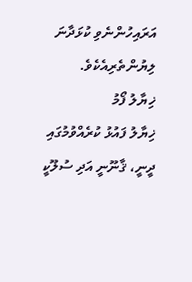އަރައިހުންނެވި ކުޅަދާނަ ލިޔުންތެރިއެކެވެ.
ޚިޔާލު ފޯމު
ޚިޔާލު ފައުޅު ކުރެއްވުމުގައި ދީނީ، ޤާނޫނީ އަދި ސުލޫކީ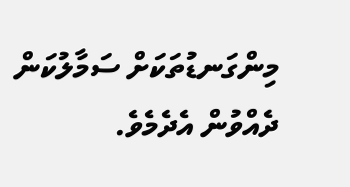މިންގަނޑުތަކަށް ސަމާލުކަން ދެއްވުން އެދެމެވެ.